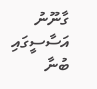ގާނޫނު އަސާސީގައި ބުނާ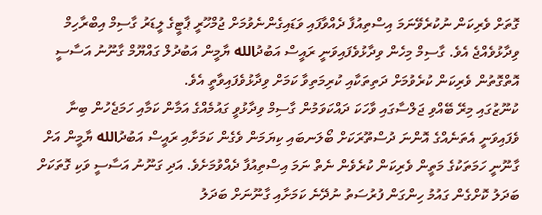ގޮތަށް ވެރިކަން ނުކުރެވޭނަމަ އިސްތިއުފާ ދެއްވާފައި ވަޑައިގެންނެވުމަށް ޖުމްހޫރީ ޕާޓީގެ ލީޑަރު ގާސިމް އިބްރާހިމް ވިދާޅުވެއްޖެ އެވެ. ގާސިމް މިހެން ވިދާޅުވެފައިވަނީ ރައީސް އަބުދުالله ޔާމީން އަބުދުލް ގައްޔޫމް ގާނޫނު އަސާސީ އޮތްގޮތުން ވެރިކަން ކުރެވުމަށް ދަތިތަކާއި ކުރިމަތިވާ ކަމަށް ވިދާޅުވެފައިވާތީ އެވެ.
ކުނޫޒުގައި މިރޭ ބޭއްވި ޖަލްސާގައި ވާހަކަ ދައްކަވަމުން ގާސިމް ވިދާޅުވީ ގައުމެއްގެ އަމާން ކަމާއި ހަމަޖެހުން ބިނާ ވެފައިވަނީ އެތަނެއްގެ އޮންނަ ދުސްތޫރަކަށް ބޯލަނބައި ކިޔަމަން ވެގެން ކަމަށާއި ރައީސް އަބުދުالله ޔާމީން އަށް ގާނޫނީ ހަމަތަކުގެ މަތީން ވެރިކަން ކުރެވެން ނެތް ނަމަ އިސްތިއުފާ ދެއްވުމަށެވެ. އަދި ގަނޫނު އަސާސީ ވަކި ގޮތަކަށް ބަދަލު ކޮށްގެން ގައުމު ހިންގަން ފުރުސަތު ނުދޭނެ ކަމަށާއި ގާނޫނަށް ބަދަލު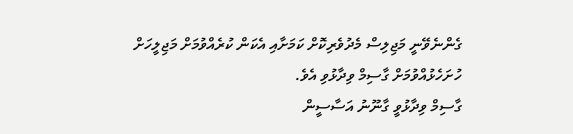ގެންނެވޭނީ މަޖިލިސް މެދުވެރިކޮށް ކަމަށާއި އެކަން ކުރެއްވުމަށް މަޖިލީހަށް ހުށަހެޅުއްވުމަށް ގާސިމް ވިދާޅުވި އެވެ.
ގާސިމް ވިދާޅުވީ ގާނޫނު އަސާސީން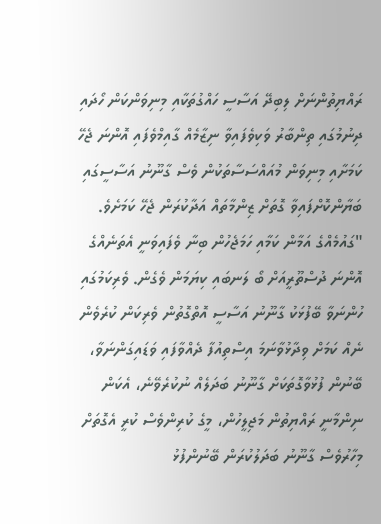ރައްޔިތުންނަށް ލިބިދޭ އަސާސީ ހައްގުތަކާއި މިނިވަންކަން ހޯދައި ދިނުމުގައި ތިންބާރު ވަކިވެފައިވާ ނިޒާމެއް ގާއިމްވެފައި އޮންނަ ޖެހޭ ކަމަށާއި މިނިވަން މުއައްސަސާތަކުން ވެސް ގާނޫނު އަސާސީގައި ބަޔާންކޮށްފައިވާ ގޮތަށް ޒިންމާތައް އަދާކުރަން ޖެހޭ ކަމަށެވެ.
"ގައުމެއްގެ އަމާން ކަމާއި ހަމަޖެހުން ބިނާ ވެފައިވަނީ އެތަނެއްގެ އޮންނަ ދުސްތޫރީއަށް ބޯ ލަނބައި ކިޔަމަން ވެގެން. ވެރިކަމުގައި ހުންނަވާ ބޭފުޅަކު ގާނޫނު އަސާސީ އޮތްގޮތުން ވެރިކަން ކުރެވެން ނެއް ކަމަށް ވިދާޅުވާނަމަ އިސްތިއުފާ ދެއްވާފައި ވަޑައިގަންނަވާ، ބޭނުން ފުޅުވާގޮތަކަށް ގާނޫނު ބަދަލެއް ނުކުރެވޭނެ، އެކަން ނިންމާނީ ރައްޔިތުން މަޖިލީހުން، މީގެ ކުރިންވެސް ކުރީ އެގޮތަށް މިހާރުވެސް ގާނޫނު ބަދަލުކުރަން ބޭނުންފުޅު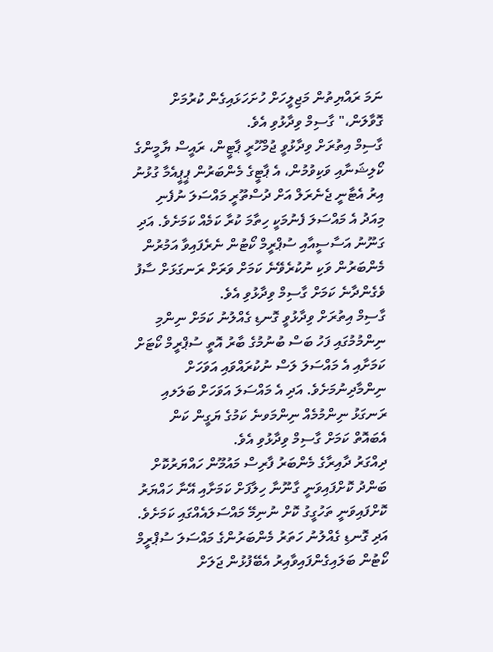ނަމަ ރައްޔިތުން މަޖިލީހަށް ހުށަހަޅައިގެން ކުރުމަށް ގޮވާލަން،" ގާސިމް ވިދާޅުވި އެވެ.
ގާސިމް އިތުރަށް ވިދާޅުވީ ޖުމްހޫރީ ޕާޓީން، ރައީސް ޔާމީންގެ ކޯލިޝަނާއި ވަކިވުމުން، އެ ޕާޓީގެ މެންބަރުން ޕީޕީއެމާ ގުޅުނު އިރު އެޓާނީ ޖެނެރަލް އަށް ދުސްތޫރީ މައްސަލަ ނުފެނި މިއަދު އެ މައްސަލަ ފެނުމަކީ ހިތާމަ ކުރާ ކަމެއް ކަމަށެވެ. އަދި ގަނޫނު އަސާސީއާއި ސުޕްރީމް ކޯޓުން ނެރެފައިވާ އަމުރުން މެންބަރުން ވަކި ނުކުރެވޭނެ ކަމަށް ވަރަށް ރަނގަޅަށް ސާފު ވެގެންދާނެ ކަމަށް ގާސިމް ވިދާޅުވި އެވެ.
ގާސިމް އިތުރަށް ވިދާޅުވީ ގޮނޑި ގެއްލުނު ކަމަށް ނިންމި ނިންމުމުގައި ފަހު ބަސް ބުނުމުގެ ބާރު އޮތީ ސުޕްރީމް ކޯޓަށް ކަމަށާއި އެ މައްސަލަ ލަސް ނުކުރައްވައި އަވަހަށް ނިންމާދިނުމަށެވެ. އަދި އެ މައްސަލަ އަވަހަށް ބަލަލއި ރަނގަޅު ނިންމުމެއް ނިންމަވނެ ކަމުގެ ޔަގީން ކަން އެބައޮތް ކަމަށް ގާސިމް ވިދާޅުވި އެވެ.
ދިއްގަރު ދާއިރާގެ މެންބަރު ފާރިސް މައުމޫން ހައްޔަރުކޮށް ބަންދު ކޮށްފައިވަނީ ގާނޫނާ ހިލާފަށް ކަމަށާއި އޭނާ ހައްޔަރު ކޮށްފައިވަނީ ތަހުގީގު ކޮށް ނުނިމޭ މައްސަލައެއްގައި ކަމަށެވެ. އަދި ގޮނޑި ގެއްލުނު ހަތަރު މެންބަރުންގެ މައްސަލަ ސުޕްރީމް ކޯޓުން ބަލައިގެންފައިވާއިރު އެބޭފުޅުން ޖަލަށް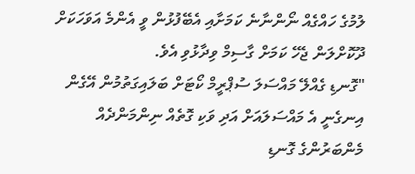ލުމުގެ ހައްގެއް ނޯންނާނެ ކަމަށާއި އެބޭފުޅުން ވީ އެންމެ އަވަހަކަށް ދޫކޮށްލަން ޖެހޭ ކަމަށް ގާސިމް ވިދާޅުވި އެވެ.
"ގޮނޑި ގެއްލޭ މައްސަލަ ސުޕްރީމް ކޯޓަށް ބަލައިގަތުމުން އޭގެން އިނގެނީ އެ މައްސަލައަށް އަދި ވަކި ގޮތެއް ނިންމަންދެއް މެންބަރުންގެ ގޮނޑި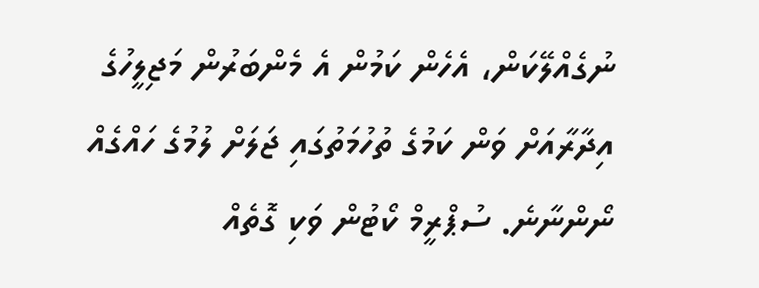ނުގެއްލޭކަން، އެހެން ކަމުން އެ މެންބަރުން މަޖިލީހުގެ އިދާރާއަށް ވަން ކަމުގެ ތުހުމަތުގައި ޖަލަށް ލުމުގެ ހައްގެއް ނޯންނާނެ. ސުޕްރީމް ކޯޓުން ވަކި ގޮތެއް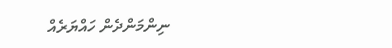ނިންމަންދެން ހައްޔަރެއް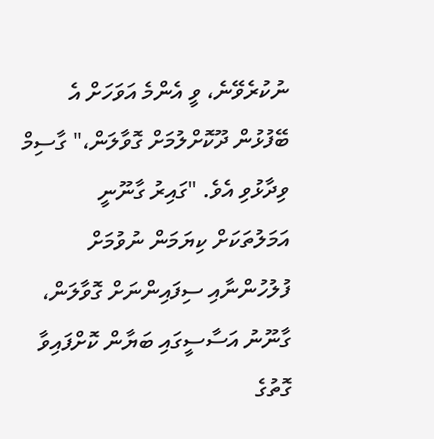ނުކުރެވޭނެ، ވީ އެންމެ އަވަހަށް އެ ބޭފުޅުން ދޫކޮށްލުމަށް ގޮވާލަން،" ގާސިމް ވިދާޅުވި އެވެ. "ގައިރު ގާނޫނީ އަމަލުތަކަށް ކިޔަމަން ނުވުމަށް ފުލުހުންނާއި ސިފައިންނަށް ގޮވާލަން، ގާނޫނު އަސާސީގައި ބަޔާން ކޮށްފައިވާ ގޮތުގެ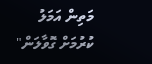މަތިން އަމަލު ކުރުމަށް ގޮވާލަން"